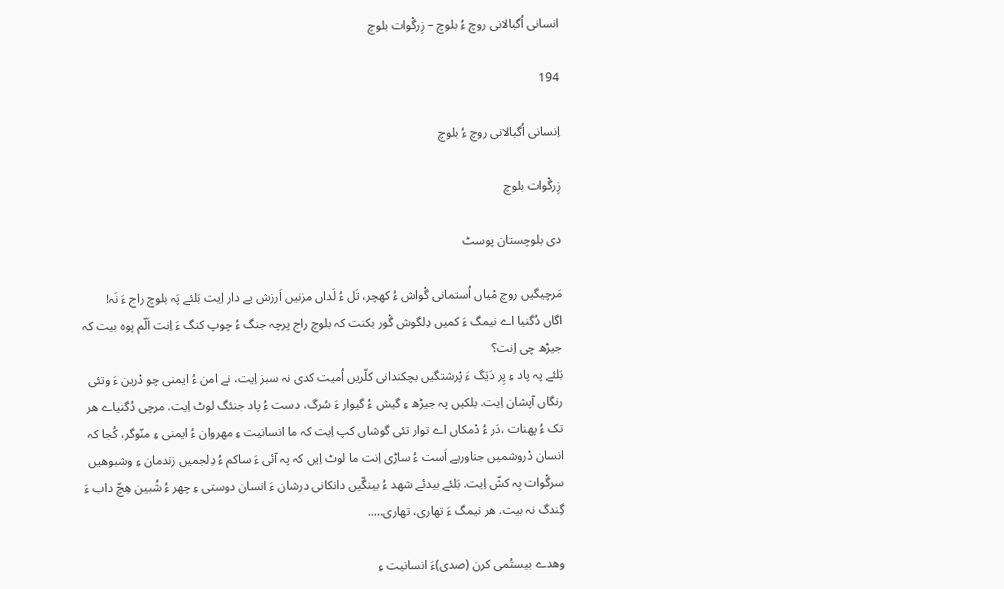انسانی اُگبالانی روچ ءُ بلوچ – زِرگْوات بلوچ

194

اِنسانی اُگبالانی روچ ءُ بلوچ

زِرگْوات بلوچ

دی بلوچستان پوسٹ

مَرچیگیں روچ مْیاں اُستمانی گْواش ءُ کھچر، تَل ءُ لَداں مزنیں اَرزش یے دار اِیت بَلئے پَہ بلوچ راج ءَ نَہ!
اگاں دُگنیا اے نیمگ ءَ کمیں دِلگوش گْور بکنت کہ بلوچ راج پرچہ جنگ ءُ چوپ کنگ ءَ اِنت اَلّم پوہ بیت کہ جیڑھ چی اِنت؟
بَلئے پہ پاد ءِ پِر دَیَگ ءَ پْرشتگیں بچکندانی کلّریں اُمیت کدی نہ سبز اِیت، نے امن ءُ ایمنی چو دْرین ءَ وتئی رنگاں آپشان اِیت. بلکیں پہ جیڑھ ءِ گیش ءُ گیوار ءَ سُرگ، دست ءُ پاد جنئگ لوٹ اِیت. مرچی دُگنیاے ھر تک ءُ پھنات ،دَر ءُ دْمکاں اے توار تئی گوشاں کپ اِیت کہ ما انسانیت ءِ مھروان ءُ ایمنی ءِ منّوگر، کُجا کہ انسان دْروشمیں جناوریے اَست ءُ ساڑی اِنت ما لوٹ اِیں کہ پہ آئی ءَ ساکم ءُ دِلجمیں زندمان ءِ وشبوھیں سرگْوات بِہ کشّ اِیت. بَلئے بیدئے شھد ءُ بینگّیں دانکانی درشان ءَ انسان دوستی ءِ چھر ءُ شُبین ھِچّ داب ءَ گِندگ نہ بیت. ھر نیمگ ءَ تھاری، تھاری…..

وھدے بیستُمی کرن (صدی)ءَ انسانیت ءِ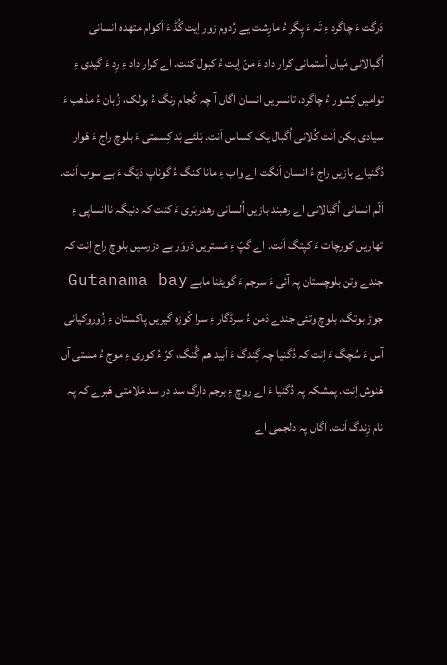دَرگت ءَ چاگرد ءِ تَہ ءَ پِگر ءُ مارِشت یے رُدوم زور اِیت گُڈ ءَ اَکوام متھدہ انسانی اُگبالانی مْیاں اُستمانی کرار داد ءَ منّ اِیت ءُ کبول کنت. اے کرار داد ءِ رِد ءَ گیدی ءِ توامیں کِشور ءُ چاگرد، تانسریں انسان اگاں آ چہ کُجام رنگ ءُ بولک، زُبان ءُ مذھب ءَ سیادی بکن اَنت کُلانی اُگبال یک کساس اَنت. بَلئے بَد کِسمتی ءَ بلوچ راج ءَ ھَوار دُگنیاے بازیں راج ءُ انسان اَنگت اے واب ءِ مانا کنگ ءُ گوناپ دَیَگ ءَ بے سوب اَنت. اَلّم انسانی اُگبالانی اے رھبند بازیں اُلسانی رھدربَری ءَ کنت کہ دنیگہ ناانساپی ءِ تھاریں کورچات ءَ کپتگ اَنت. اے گپّ ءِ مَستریں دَروَر بے دزرسیں بلوچ راج اِنت کہ جندے وتن بلوچستان پہ آئی ءَ سرجم ءَ گویٹنا مابے Gutanama bay جوڑ بوتگ. بلوچ وتئی جندے دَمن ءُ سرڈگار ءِ سرا کْوزہ گیریں پاکستان ءِ زُوروکیانی آس ءَ سُچگ ءَ اِنت کہ دُگنیا چہ گِندگ ءَ اَبید ھم گُنگ، کرّ ءُ کوری ءِ موج ءُ مستی آں ھَنوش اِنت. پمشکہ پہ دُگنیا ءَ اے روچ ءِ برجم دارگ سد در سد مَلامتی ھَبرے کہ پہ نام زِندگ اَنت. اگاں پہ دلجمی اے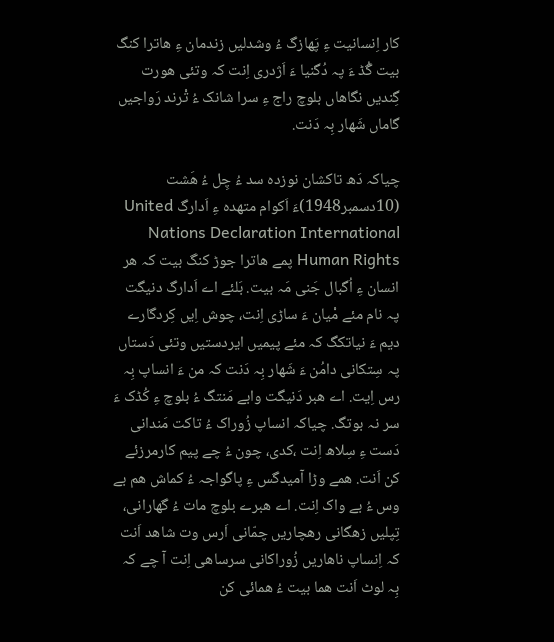کار اِنسانیت ءِ پَھازگ ءُ وشدلیں زندمان ءِ ھاترا کنگ بیت گُڈ ءَ پہ دُگنیا ءَ اَژدری اِنت کہ وتئی ھورت گِندیں نگاھاں بلوچ راج ءِ سرا شانک ءُ تْرند رَواجیں گاماں شَھار بِہ دَنت.

چیاکہ دَھ تاکشان نوزدہ سد ءُ چِل ءُ ھَشت (10دسمبر1948)ءَ اَکوام متھدہ ءِ اَدارگ United Nations Declaration International Human Rights پمے ھاترا جوڑ کنگ بیت کہ ھر انسان ءِ اُگبال جَنی مَہ بیت. بَلئے اے اَدارگ دنیگت پہ نام مئے مْیان ءَ ساڑی اِنت، چوش اِیں کِردگارے دیم ءَ نیاتکگ کہ مئے پیمیں ایردستیں وتئی دَستاں پہ سِتکانی دامُن ءَ شَھار بِہ دَنت کہ من ءَ انساپ بِہ رس اِیت. اے ھبر دَنیگت وابے مَنتگ ءُ بلوچ ءِ کُڈک ءَ سر نہ بوتگ. چیاکہ انساپ زُوراک ءُ تاکت مَندانی دَست ءِ سِلاھ اِنت ،کدی، چون ءُ چے پیم کارمرزئے کن اَنت. ھمے وڑا آمیدگس ءِ پاگواجہ ءُ کماش ھم بے وس ءُ بے واک اِنت. اے ھبرے بلوچ مات ءُ گھارانی، تِپلیں زھگانی رھچاریں چمّانی اَرس وت شاھد اَنت کہ اِنساپ ناھاریں زُوراکانی سرساھی اِنت آ چے کہ بِہ لوٹ اَنت ھما بیت ءُ ھمائی کن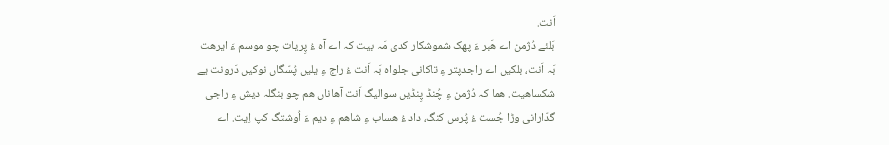اَنت.
بَلئے دُژمن اے ھَبر ءَ پھک شموشکار کدی مَہ بیت کہ اے آہ ءُ پِریات چو موسم ءَ ایرھت بَہ اَنت، بلکیں اے راجدپتر ءِ تاکانی جلواہ بَہ اَنت ءُ راج ءِ یلیں پُسّگاں نوکیں دَرونت یے شکساھیت. ھما کہ دُژمن ءِ چُنڈ پِنڈیں سوالیگ اَنت آھاناں ھم چو بنگلہ دیش ءِ راجی گدّارانی وڑا جُست ءُ پُرس کنگ، داد ءُ ھساب ءِ شاھم ءِ دیم ءَ اُوشتگ کپ اِیت. اے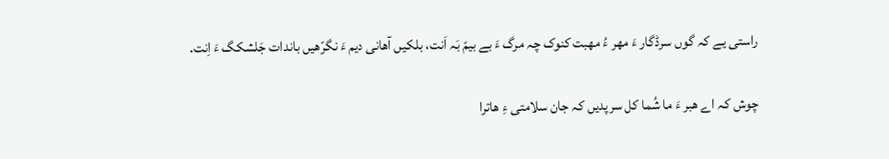راستی یے کہ گوں سرڈگار ءَ مھر ءُ مھبت کنوک چہ مرگ ءَ بے بیمّ بَہ اَنت، بلکیں آھانی دیم ءَ نگرّھیں باندات جَلشکگ ءَ اِنت.

چوش کہ اے ھبر ءَ ما شُما کل سرپدیں کہ جان سلامتی ءِ ھاترا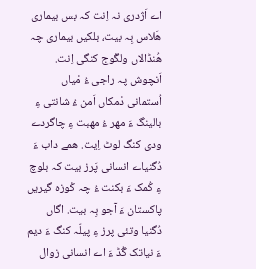اے اَژدری نہ اِنت کہ بس بیماری ھَلاس بِہ بیت، بلکیں بیماری چہ ھُنڈالاں ولگْوج کنگی اِنت. اَنچوش پہ راجی ءُ مْیاں اُستمانی دْمکاں اَمن ءُ شانتی ءِ بالینگ ءَ مھر ءُ مھبت ءِ چاگردے ودی کنگ لوٹ اِیت. ھمے داب ءَ دُگنیاے انسانی پَرز بیت کہ بلوچ ءِ کُمک ءَ بکنت ءُ چہ کْوزہ گیریں پاکستان ءَ آجو بِہ بیت. اگاں دُگنیا وتئی پرز ءِ پیلّہ کنگ ءَ دیم ءَ نیاتک گُڈ ءَ اے انسانی زوال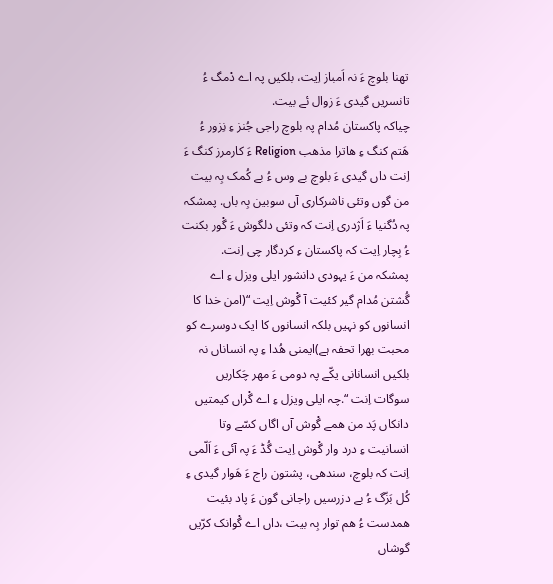تھنا بلوچ ءَ نہ اَمباز اِیت، بلکیں پہ اے دْمگ ءُ تانسریں گیدی ءَ زوال ئے بیت.
چیاکہ پاکستان مُدام پہ بلوچ راجی جُنز ءِ نِزور ءُ ھَتم کنگ ءِ ھاترا مذھب Religion ءَ کارمرز کنگ ءَ اِنت داں گیدی ءَ بلوچ بے وس ءُ بے کُمک بِہ بیت من گوں وتئی ناشرکاری آں سوبین بِہ باں. پمشکہ پہ دُگنیا ءَ اَژدری اِنت کہ وتئی دلگوش ءَ گْور بکنت ءُ بِچار اِیت کہ پاکستان ءِ کردگار چی اِنت.
پمشکہ من ءَ یہودی دانشور ایلی ویزل ءِ اے گُشتن مُدام گیر کئیت آ گْوش اِیت “(امن خدا کا انسانوں کو نہیں بلکہ انسانوں کا ایک دوسرے کو محبت بھرا تحفہ ہے)ایمنی ھُدا ءِ پہ انساناں نہ بلکیں انسانانی یکّے پہ دومی ءَ مھر چَکاریں سوگات اِنت “.چہ ایلی ویزل ءِ اے گْراں کیمتیں دانکاں پَد من ھمے گْوش آں اگاں کسّے وتا انسانیت ءِ درد وار گْوش اِیت گُڈ ءَ پہ آئی ءَ اَلّمی اِنت کہ بلوچ، سندھی، پشتون راج ءَ ھَوار گیدی ءِ کُل بَزّگ ءُ بے دزرسیں راجانی گون ءَ پاد بئیت ھمدست ءُ ھم توار بِہ بیت ،داں اے گْوانک کرّیں گوشاں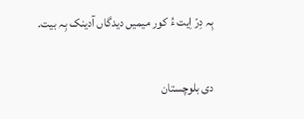بِہ دِرّ اِیت ءُ کور میمیں دیدگاں آدینک بِہ بیت.

دی بلوچستان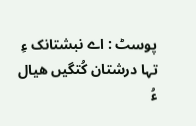پوسٹ : اے نبشتانک ءِ تہا درشتان کُتگیں ھیال ءُ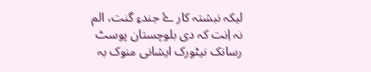لیکہ نبشتہ کار ۓ جندءِ گنت، الم نہ اِنت کہ دی بلوچستان پوسٹ رسانک نیٹورک ایشانی منوک بہ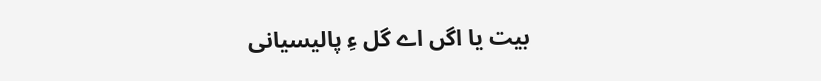بیت یا اگں اے گل ءِ پالیسیانی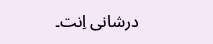درشانی اِنت۔